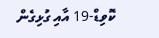ކޮވިޑް-19 އާއި ގުޅިގެން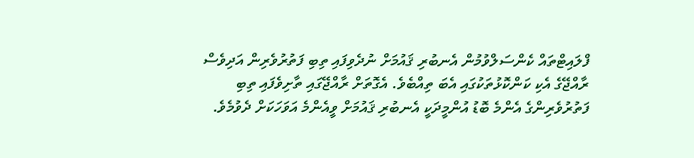ފްލައިޓްތައް ކެންސަލްވުމުން އެނބުރި ޤައުމަށް ނުދެވިފައި ތިބި ފަތުރުވެރިން އަދިވެސް ރާއްޖޭގެ އެކި ކަންކޮޅުތަކުގައި އެބަ ތިއްބެވެ. އެގޮތަށް ރާއްޖޭގައި ތާށިވެފައި ތިބި ފަތުރުވެރިންގެ އެންމެ ބޮޑު އުންމީދަކީ އެނބުރި ޤައުމަށް ވީއެންމެ އަވަހަކަށް ދެވުމެވެ.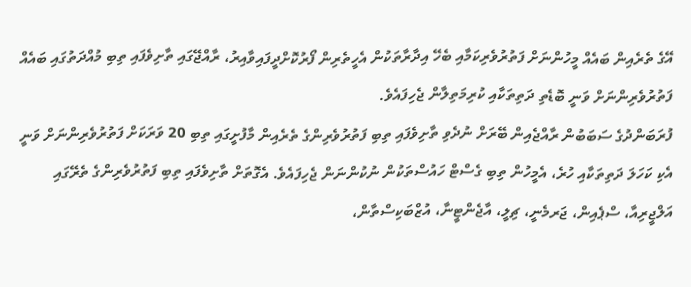އޭގެ ތެރެއިން ބައެއް މީހުންނަށް ފަތުރުވެރިކަމާއި ބެހޭ އިދާރާތަކުން އެހީތެރިން ފޯރުކޮށްދީފައިވާއިރު، ރާއްޖޭގައި ތާށިވެފައި ތިބި މުއްދަތުގައި ބައެއް ފަތުރުވެރިންނަށް ވަނީ ބޮޑެތި ދަތިތަކާއި ކުރިމަތިލާން ޖެހިފައެވެ.
ފުރަބަންދުގެ ސަބަބުން ރާއްޖެއިން ބޭރަށް ނުދެވި ތާށިވެފައި ތިބި ފަތުރުވެރިންގެ ތެރެއިން މާފުށީގައި ތިބި 20 ވަރަކަށް ފަތުރުވެރިންނަށް ވަނީ އެކި ކަހަލަ ދަތިތަކާއި ހުރެ، އެމީހުން ތިބި ގެސްޓް ހައުސްތަކުން ނުކުންނަން ޖެހިފައެވެ. އެގޮތަށް ތާށިވެފައި ތިބި ފަތުރުވެރިންގެ ތެރޭގައި އަލްޖީރިއާ، ސްޕެއިން، ޖަރމެނީ، ޗިލީ، އާޖެންޓީނާ، އުޒްބަކިސްތާން،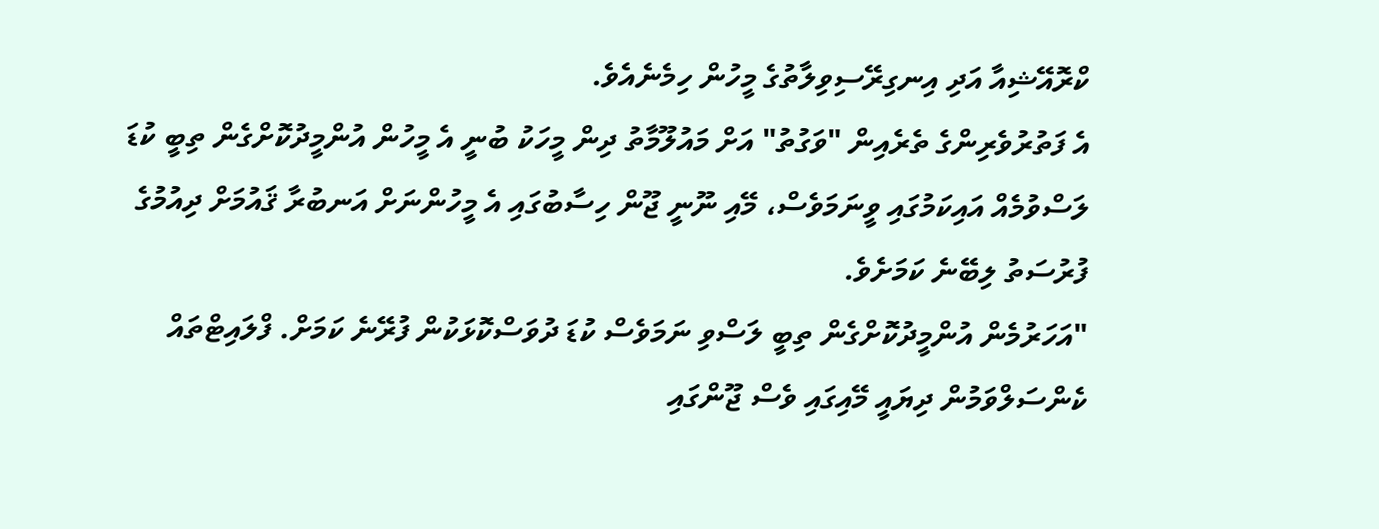ކްރޮއޭޝިއާ އަދި އިނގިރޭސިވިލާތުގެ މީހުން ހިމެނެއެވެ.
އެ ފަތުރުވެރިންގެ ތެރެއިން "ވަގުތު" އަށް މައުލޫމާތު ދިން މީހަކު ބުނީ އެ މީހުން އުންމީދުކޮށްގެން ތިބީ ކުޑަ ލަސްވުމެއް އައިކަމުގައި ވީނަމަވެސް، މޭއި ނޫނީ ޖޫން ހިސާބުގައި އެ މީހުންނަށް އަނބުރާ ޤައުމަށް ދިއުމުގެ ފުރުސަތު ލިބޭނެ ކަމަށެވެ.
"އަހަރުމެން އުންމީދުކޮށްގެން ތިބީ ލަސްވި ނަމަވެސް ކުޑަ ދުވަސްކޮޅަކުން ފުރޭނެ ކަމަށް. ފްލައިޓްތައް ކެންސަލްވަމުން ދިޔައީ މޭއިގައި ވެސް ޖޫންގައި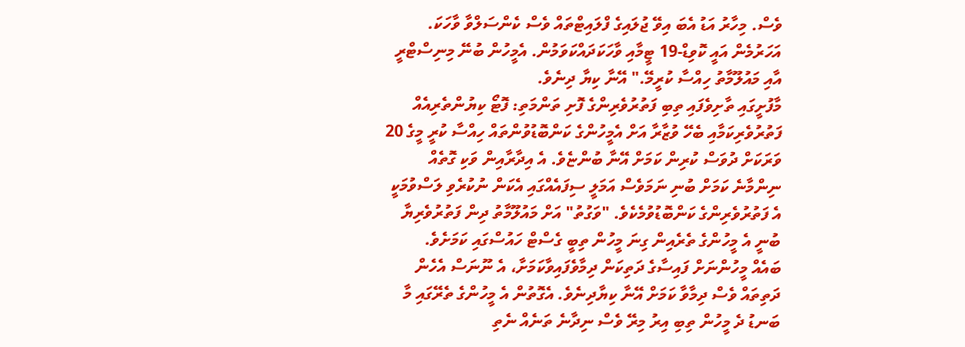ވެސް. މިހާރު އަޑު އެބަ އިވޭ ޖުލައިގެ ފްލައިޓްތައް ވެސް ކެންސަލްވާ ވާހަކަ. އަހަރުމެން އައީ ކޮވިޑް-19 ޓީމާއި ވާހަކަދައްކަވަމުން. އެމީހުން ބުނޭ މިނިސްޓްރީ އާއި މައުލޫމާތު ހިއްސާ ކުރީމޭ." އޭނާ ކިޔާ ދިނެވެ.
މާފުށީގައި ތާށިވެފައި ތިބި ފަތުރުވެރިންގެ ފޮށި ތަންމަތި: ފޮޓޯ ކިޔުންތެރިއެއް
ފަތުރުވެރިކަމާއި ބެހޭ ވުޒާރާ އަށް އެމީހުންގެ ކަންބޮޑުވުންތައް ހިއްސާ ކުރީ މީގެ 20 ވަރަކަށް ދުވަސް ކުރިން ކަމަށް އޭނާ ބުންޏެވެ. އެ އިދާރާއިން ވަކި ގޮތެއް ނިންމާނެ ކަމަށް ބުނި ނަމަވެސް އަމަލީ ސިފައެއްގައި އެކަން ނުކުރެވި ލަސްވުމަކީ އެ ފަތުރުވެރިންގެ ކަންބޮޑުވުމެކެވެ. "ވަގުތު" އަށް މައުލޫމާތު ދިން ފަތުރުވެރިޔާ ބުނީ އެ މީހުންގެ ތެރެއިން ގިނަ މީހުން ތިބީ ގެސްޓް ހައުސްގައި ކަމަށެވެ.
ބައެއް މީހުންނަށް ފައިސާގެ ދަތިކަން ދިމާވެފައިވާކަމަށާ، އެ ނޫނަސް އެހެން ދަތިތައް ވެސް ދިމާވާ ކަމަށް އޭނާ ކިޔާދިނެވެ. އެގޮތުން އެ މީހުންގެ ތެރޭގައި މާ ބަނޑު ދެ މީހުން ތިބި އިރު މިރޭ ވެސް ނިދާނެ ތަނެއް ނެތި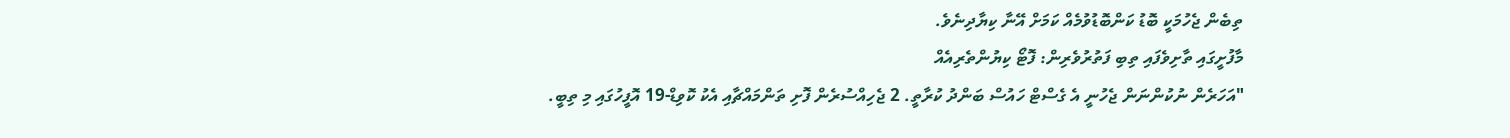ތިބެން ޖެހުމަކީ ބޮޑު ކަންބޮޑުވުމެއް ކަމަށް އޭނާ ކިޔާދިނެވެ.
މާފުށީގައި ތާށިވެފައި ތިބި ފަތުރުވެރިން: ފޮޓޯ ކިޔުންތެރިއެއް
"އަހަރެން ނުކުންނަން ޖެހުނީ އެ ގެސްޓް ހައުސް ބަންދު ކުރާތީ. 2 ޖެހިއްސުރެން ފޮށި ތަންމައްޗާއި އެކު ކޮވިޑް-19 އޮފީހުގައި މި ތިބީ.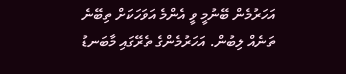އަހަރުމެން ބޭނުމީ ވީ އެންމެ އަވަހަކަށް ތިބޭނެ ތަނެއް ލިބުން. އަހަރުމެންގެ ތެރޭގައި މާބަނޑު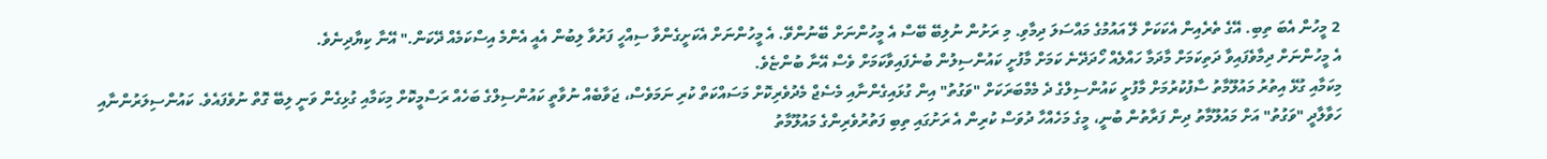2 މީހުން އެބަ ތިބި. އޭގެ ތެރެއިން އެކަކަށް ލޭ އައުމުގެ މައްސަލަ ދިމާވި. މި ރަށުން ނުލިބޭ ބޭސް އެ މީހުންނަށް ބޭނުންވޭ. އެ މީހުންނަށް އެކަށީގެންވާ ސިއްހީ ފަރުވާ ލިބުން އެއީ އެންމެ އިސްކަމެއް ދޭކަން." އޭނާ ކިޔާދިނެވެ.
އެ މީހުންނަށް ދިމާވެފައިވާ ދަތިކަމަށް މާދަމާ ހައްލެއް ހޯދަދޭނެ ކަމަށް މާފުށީ ކައުންސިލުން ބުނެފައިވާކަމަށް ވެސް އޭނާ ބުންޏެވެ.
މިކަމާއި ގުޅޭ އިތުރު މައުލޫމާތު ސާފުކުރުމަށް މާފުށީ ކައުންސިލްގެ ދެ މެމްބަރަކަށް "ވަގުތު" އިން ގުޅައިގެންނާއި މެސެޖް މެދުވެރިކޮށް މަސައްކަތް ކުރި ނަމަވެސް، ޖަވާބެއް ނުވާތީ ކައުންސިލްގެ ބަހެއް ރަސްމީކޮށް މިކަމާއި ގުޅިގެން ވަނީ ލިބޭ ގޮތް ނުވެފައެވެ. ކައުންސިލަރުންނާއި ހަވާލާދީ "ވަގުތު" އަށް މައުލޫމާތު ދިން ފަރާތުން ބުނީ، މީގެ މަހެއްހާ ދުވަސް ކުރިން އެ ރަށުގައި ތިބި ފަތުރުވެރިންގެ މައުލޫމާތު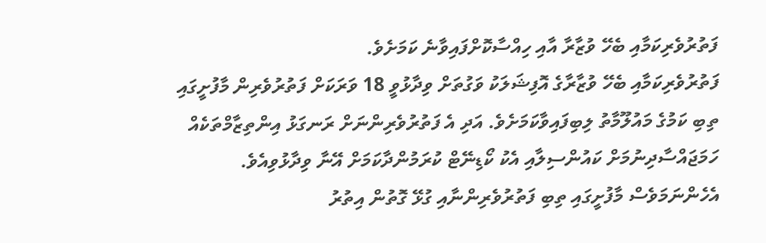ފަތުރުވެރިކަމާއި ބެހޭ ވުޒާރާ އާއި ހިއްސާކޮށްފައިވާނެ ކަމަށެވެ.
ފަތުރުވެރިކަމާއި ބެހޭ ވުޒާރާގެ އޮފިޝަލަކު ވަގުތަށް ވިދާޅުވީ 18 ވަރަކަށް ފަތުރުވެރިން މާފުށީގައި ތިބި ކަމުގެ މައުލޫމާތު ލިބިފައިވާކަމަށެވެ. އަދި އެ ފަތުރުވެރިންނަށް ރަނގަޅު އިންތިޒާމްތަކެއް ހަމަޖައްސާދިނުމަށް ކައުންސިލާއި އެކު ކޯޑިނޭޓް ކުރަމުންދާކަމަށް އޭނާ ވިދާޅުވިއެވެ. އެހެންނަމަވެސް މާފުށީގައި ތިބި ފަތުރުވެރިންނާއި ގުޅޭ ގޮތުން އިތުރު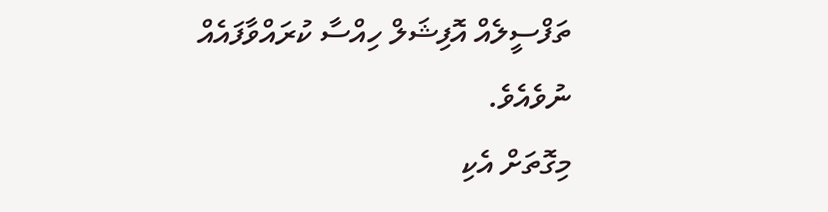ތަފްސީލެއް އޮފިޝަލް ހިއްސާ ކުރައްވާފައެއް ނުވެއެވެ.
މިގޮތަށް އެކި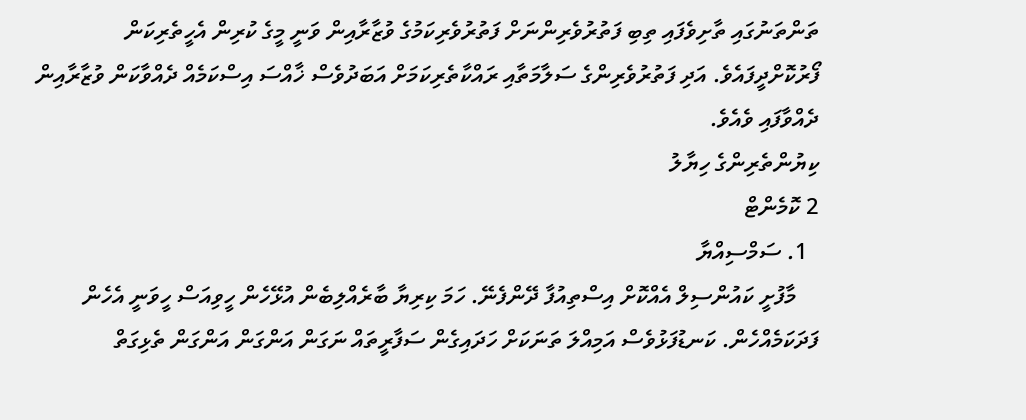ތަންތަނުގައި ތާށިވެފައި ތިބި ފަތުރުވެރިންނަށް ފަތުރުވެރިކަމުގެ ވުޒާރާއިން ވަނީ މީގެ ކުރިން އެހީތެރިކަން ފޯރުކޮށްދީފައެވެ. އަދި ފަތުރުވެރިންގެ ސަލާމަތާއި ރައްކާތެރިކަމަށް އަބަދުވެސް ޚާއްސަ އިސްކަމެއް ދެއްވާކަން ވުޒާރާއިން ދެއްވާފައި ވެއެވެ.
ކިޔުންތެރިންގެ ހިޔާލު
2 ކޮމެންޓް
  1. ސަމްސިއްޔާ
    މާފުށީ ކައުންސިލް އެއްކޮށް އިސްތިއުފާ ދޭންފެނޭ. ހަމަ ކިރިޔާ ބާރެއްލިބެން އުޅޭހެން ހީވިއަސް ހީވަނީ އެހެން ފަދަކަމެއްހެން. ކަނޑުފަޅުވެސް އަމިއްލަ ތަނަކަށް ހަދައިގެން ސަފާރީތައް ނަގަން އަންގަން އަންގަން ތެޅިގަތް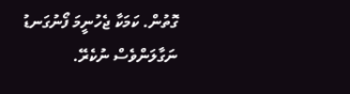ގޮތުން. ކަމަކާ ޖެހުނީމަ ފޯނުގަނޑު ނަގާލަންވެސް ނުކެރޭ.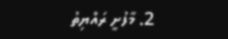2. މާފުށީ ރައްޔިތު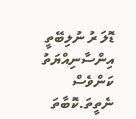ޑޮލަ ރު ނުލިބޭތީ އިންސާނިއްޔަތު ކަންވެސް ނެތީތަ.ކޮބާތަ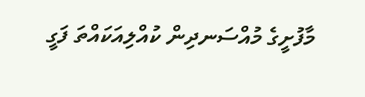މާފުށީގެ މުއްސަނދިން ކުއްލިއަކައްތަ ފަގީ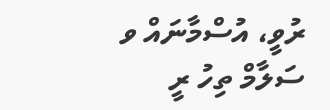ރުވީ، އުސްމާނައް ވ ސަލާމް ތިހު ރީ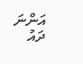އަންނަ ދައު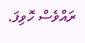ރައްވެސް ހޮވިފަ.